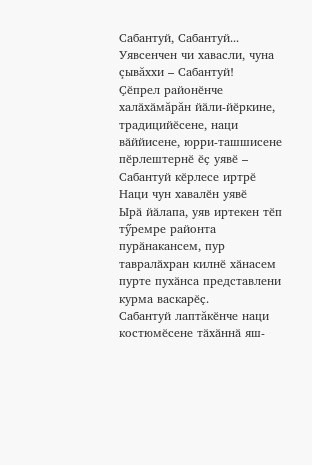Сабантуй, Сабантуй... Уявсенчен чи хавасли, чуна çывăххи – Сабантуй!
Ҫӗпрел районӗнче халӑхӑмăрăн йӑли-йӗркине, традицийӗсене, наци вӑййисене, юрри-ташшисене пӗрлештернӗ ӗҫ уявӗ – Сабантуй кӗрлесе иртрӗ
Наци чун хавалӗн уявӗ
Ырӑ йӑлапа, уяв иртекен тӗп тӳремре районта пурӑнакансем, пур тавралӑхран килнӗ хӑнасем пурте пухӑнса представлени курма васкарӗҫ.
Сабантуй лаптăкӗнче наци костюмӗсене тӑхӑннӑ яш-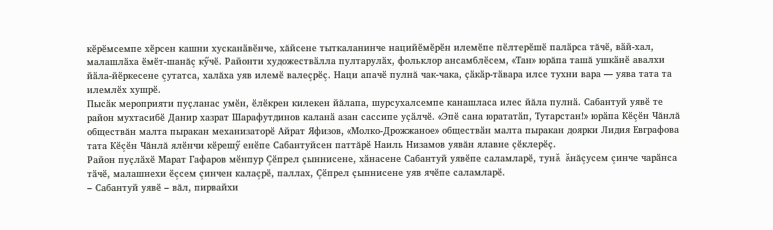кӗрӗмсемпе хӗрсен кашни хусканӑвӗнче, хăйсене тыткаланинче нацийӗмӗрӗн илемӗпе пӗлтерӗшӗ палӑрса тăчӗ, вӑй-хал, малашлӑха ӗмӗт-шанăç кӳчӗ. Районти художествӑлла пултарулӑх, фольклор ансамблӗсем, «Тан» юрăпа ташă ушкӑнӗ авалхи йӑла-йӗркесене çутатса, халăха уяв илемӗ валеçрӗç. Наци апачӗ пулнă чак-чака, ҫӑкӑр-тӑвара илсе тухни вара — уява тата та илемлӗх хушрӗ.
Пысӑк мероприяти пуҫланас умӗн, ӗлӗкрен килекен йăлапа, шурсухалсемпе канашласа илес йăла пулнӑ. Сабантуй уявӗ те район мухтасибӗ Данир хазрат Шарафутдинов каланӑ азан сассипе уҫӑлчӗ. «Эпӗ сана юрататӑп, Тутарстан!» юрӑпа Кӗçӗн Чăнлă обществăн малта пыракан механизаторӗ Айрат Яфизов, «Молко-Дрожжаное» обществӑн малта пыракан доярки Лидия Евграфова тата Кӗçӗн Чăнлă ялӗнчи кӗрешӳ енӗпе Сабантуйсен паттăрӗ Наиль Низамов уявăн ялавне ҫӗклерӗҫ.
Район пуҫлӑхӗ Марат Гафаров мӗнпур Çӗпрел ҫыннисене, хӑнасене Сабантуй уявӗпе саламларӗ, тунă ăнăçусем çинче чарӑнса тӑчӗ, малашнехи ӗçсем çинчен калаçрӗ, паллах, Çӗпрел ҫыннисене уяв ячӗпе саламларӗ.
– Сабантуй уявӗ – вăл, пирвайхи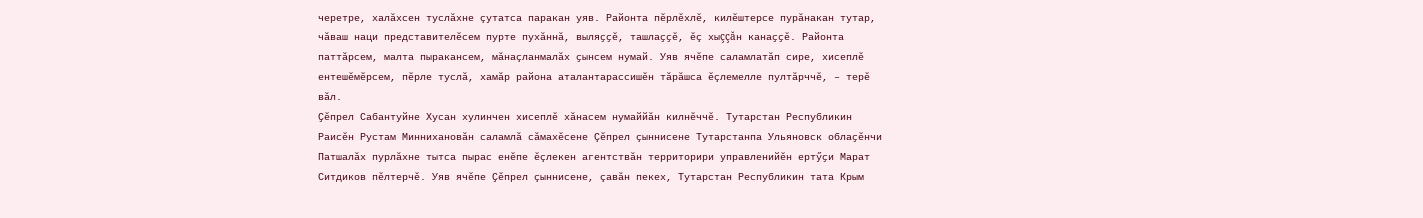черетре, халӑхсен туслӑхне çутатса паракан уяв. Районта пӗрлӗхлӗ, килӗштерсе пурӑнакан тутар, чӑваш наци представителӗсем пурте пухӑннӑ, выляҫҫӗ, ташлаҫҫӗ, ӗç хыççăн канаҫҫӗ. Районта паттӑрсем, малта пыракансем, мăнаçланмалăх ҫынсем нумай. Уяв ячӗпе саламлатӑп сире, хисеплӗ ентешӗмӗрсем, пӗрле туслӑ, хамӑр района аталантарассишӗн тӑрӑшса ӗçлемелле пултăрччӗ, – терӗ вӑл.
Ҫӗпрел Сабантуйне Хусан хулинчен хисеплӗ хӑнасем нумаййăн килнӗччӗ. Тутарстан Республикин Раисӗн Рустам Миннихановăн саламлă сăмахӗсене Çӗпрел çыннисене Тутарстанпа Ульяновск облаҫӗнчи Патшалӑх пурлӑхне тытса пырас енӗпе ӗçлекен агентствӑн территорири управленийӗн ертӳҫи Марат Ситдиков пӗлтерчӗ. Уяв ячӗпе Ҫӗпрел çыннисене, çавăн пекех, Тутарстан Республикин тата Крым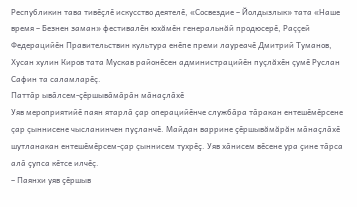Республикин тава тивӗҫлӗ искусство деятелӗ, «Сосвездие – Йолдызлык» тата «Наше время – Безнен заман» фестивалӗн юхăмӗн генеральнăй продюсерӗ, Раççей Федерацийӗн Правительствин культура енӗпе преми лауреачӗ Дмитрий Туманов, Хусан хулин Киров тата Мускав районӗсен администрацийӗн пуçлăхӗн çумӗ Руслан Сафин та саламларӗç.
Паттӑр ывӑлсем-ҫӗршывӑмӑрӑн мӑнаҫлӑхӗ
Уяв мероприятийӗ паян ятарлӑ ҫар операцийӗнче службӑра тӑракан ентешӗмӗрсене çар çыннисене чысланинчен пуҫланчӗ. Майдан варрине ҫӗршывăмăрăн мӑнаҫлӑхӗ шутланакан ентешӗмӗрсем-çар çыннисем тухрӗҫ. Уяв хӑнисем вӗсене ура ҫине тӑрса алӑ ҫупса кӗтсе илчӗç.
– Паянхи уяв ҫӗршыв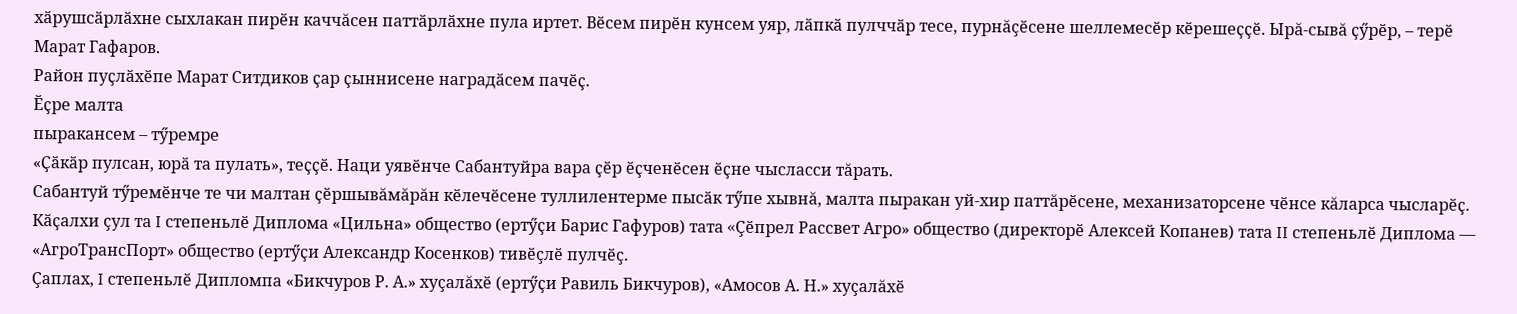хӑрушсӑрлӑхне сыхлакан пирӗн каччăсен паттӑрлӑхне пула иртет. Вӗсем пирӗн кунсем уяр, лӑпкӑ пулччӑр тесе, пурнăçӗсене шеллемесӗр кӗрешеҫҫӗ. Ырă-сывă ҫӳрӗр, – терӗ Марат Гафаров.
Район пуҫлӑхӗпе Марат Ситдиков ҫар ҫыннисене наградӑсем пачӗҫ.
Ӗҫре малта
пыракансем – тӳремре
«Ҫӑкӑр пулсан, юрӑ та пулать», теҫҫӗ. Наци уявӗнче Сабантуйра вара ҫӗр ӗҫченӗсен ӗҫне чысласси тăрать.
Сабантуй тӳремӗнче те чи малтан ҫӗршывăмăрăн кӗлечӗсене туллилентерме пысӑк тӳпе хывнă, малта пыракан уй-хир паттăрӗсене, механизаторсене чӗнсе кăларса чысларӗҫ.
Кӑҫалхи çул та I степеньлӗ Диплома «Цильна» общество (ертӳҫи Барис Гафуров) тата «Çӗпрел Рассвет Агро» общество (директорӗ Алексей Копанев) тата II степеньлӗ Диплома — «АгроТрансПорт» общество (ертӳҫи Александр Косенков) тивӗçлӗ пулчӗç.
Çаплах, I степеньлӗ Дипломпа «Бикчуров Р. А.» хуçалăхӗ (ертӳҫи Равиль Бикчуров), «Амосов А. Н.» хуçалăхӗ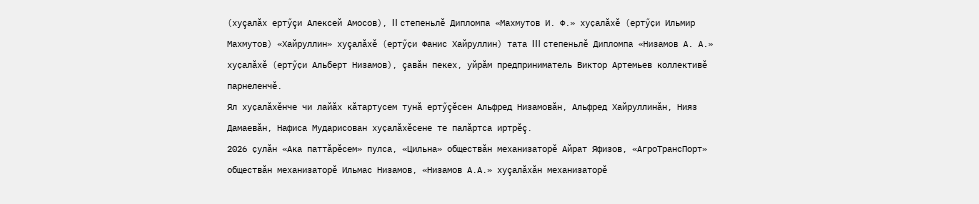(хуçалăх ертӳçи Алексей Амосов), II степеньлӗ Дипломпа «Махмутов И. Ф.» хуҫалӑхӗ (ертӳҫи Ильмир Махмутов) «Хайруллин» хуçалăхӗ (ертӳҫи Фанис Хайруллин) тата III степеньлӗ Дипломпа «Низамов А. А.» хуҫалӑхӗ (ертӳҫи Альберт Низамов), çавăн пекех, уйрăм предприниматель Виктор Артемьев коллективӗ парнеленчӗ.
Ял хуҫалӑхӗнче чи лайӑх кӑтартусем тунă ертӳçӗсен Альфред Низамовӑн, Альфред Хайруллинӑн, Нияз Дамаевӑн, Нафиса Мударисован хуҫалӑхӗсене те палӑртса иртрӗç.
2026 ҫулăн «Ака паттăрӗсем» пулса, «Цильна» обществӑн механизаторӗ Айрат Яфизов, «АгроТрансПорт» обществӑн механизаторӗ Ильмас Низамов, «Низамов А.А.» хуçалăхăн механизаторӗ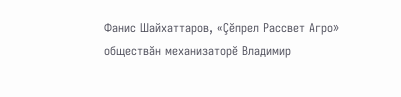Фанис Шайхаттаров, «Çӗпрел Рассвет Агро» обществăн механизаторӗ Владимир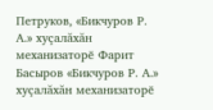Петруков, «Бикчуров Р. А.» хуçалăхăн механизаторӗ Фарит Басыров «Бикчуров Р. А.» хуçалăхăн механизаторӗ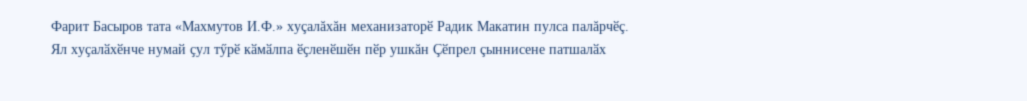Фарит Басыров тата «Махмутов И.Ф.» хуçалăхăн механизаторӗ Радик Макатин пулса палăрчӗç.
Ял хуҫалӑхӗнче нумай ҫул тӳрӗ кӑмӑлпа ӗҫленӗшӗн пӗр ушкăн Çӗпрел çыннисене патшалӑх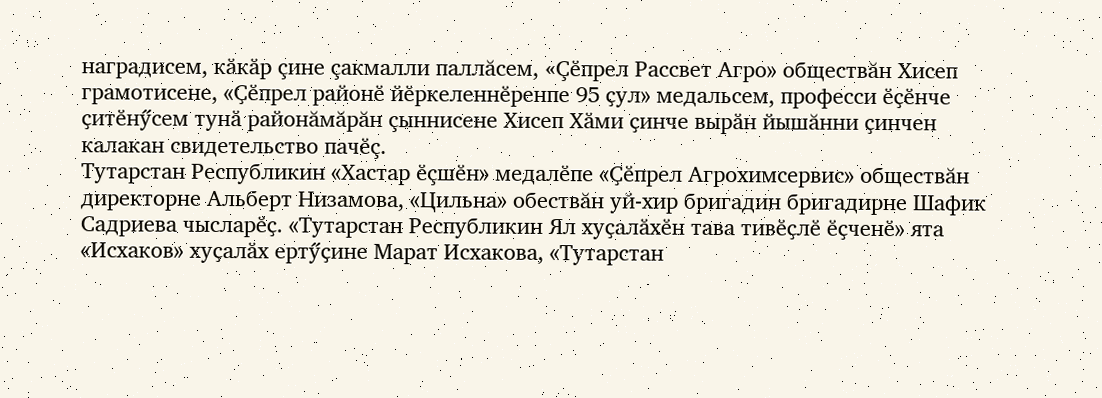наградисем, кӑкӑр çине çакмалли паллăсем, «Çӗпрел Рассвет Агро» обществăн Хисеп грамотисене, «Ҫӗпрел районӗ йӗркеленнӗренпе 95 ҫул» медальсем, професси ӗҫӗнче ҫитӗнӳсем тунӑ районăмăрăн çыннисене Хисеп Хӑми ҫинче вырӑн йышăнни ҫинчен калакан свидетельство пачӗç.
Тутарстан Республикин «Хастар ӗçшӗн» медалӗпе «Ҫӗпрел Агрохимсервис» обществăн директорне Альберт Низамова, «Цильна» обествăн уй-хир бригадин бригадирне Шафик Садриева чысларӗҫ. «Тутарстан Республикин Ял хуҫалӑхӗн тава тивӗҫлӗ ӗҫченӗ» ята «Исхаков» хуҫалӑх ертӳҫине Марат Исхакова, «Тутарстан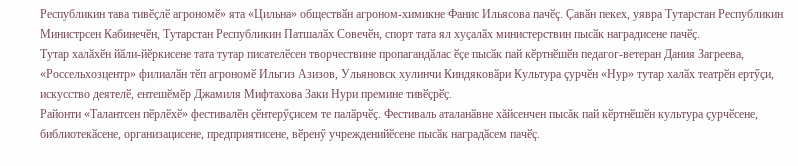Республикин тава тивӗҫлӗ агрономӗ» ята «Цильна» обществӑн агроном-химикне Фанис Ильясова пачӗç. Ҫавӑн пекех, уявра Тутарстан Республикин Министрсен Кабинечӗн, Тутарстан Республикин Патшалӑх Совечӗн, спорт тата ял хуҫалӑх министерствин пысӑк наградисене пачӗҫ.
Тутар халӑхӗн йӑли-йӗркисене тата тутар писателӗсен творчествине пропагандӑлас ӗҫе пысӑк пай кӗртнӗшӗн педагог-ветеран Дания Загреева, «Россельхозцентр» филиалӑн тӗп агрономӗ Ильгиз Азизов, Ульяновск хулинчи Киндяковӑри Культура çурчӗн «Нур» тутар халӑх театрӗн ертӳҫи, искусство деятелӗ, ентешӗмӗр Джамиля Мифтахова Заки Нури премине тивӗҫрӗҫ.
Районти «Талантсен пӗрлӗхӗ» фестивалӗн ҫӗнтерӳҫисем те палӑрчӗҫ. Фестиваль аталанӑвне хăйсенчен пысăк пай кӗртнӗшӗн культура ҫурчӗсене, библиотекӑсене, организацисене, предприятисене, вӗренӳ учрежденийӗсене пысӑк наградӑсем пачӗç.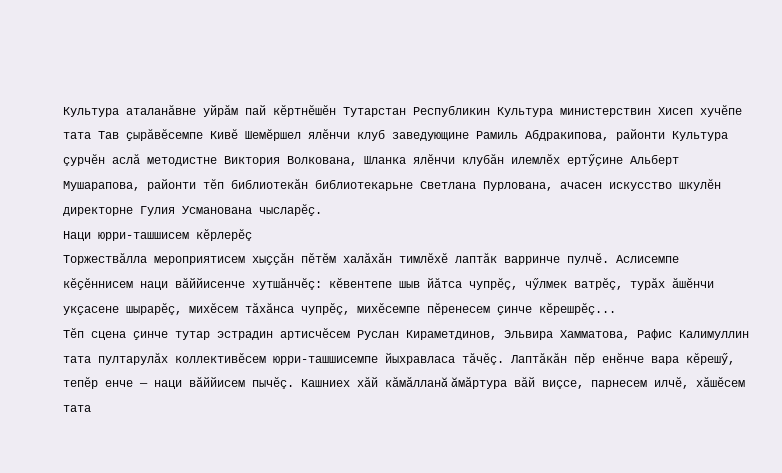Культура аталанӑвне уйрăм пай кӗртнӗшӗн Тутарстан Республикин Культура министерствин Хисеп хучӗпе тата Тав ҫырӑвӗсемпе Кивӗ Шемӗршел ялӗнчи клуб заведующине Рамиль Абдракипова, районти Культура çурчӗн аслӑ методистне Виктория Волкована, Шланка ялӗнчи клубӑн илемлӗх ертӳҫине Альберт Мушарапова, районти тӗп библиотекăн библиотекарьне Светлана Пурлована, ачасен искусство шкулӗн директорне Гулия Усманована чысларӗҫ.
Наци юрри-ташшисем кӗрлерӗç
Торжествăлла мероприятисем хыҫҫӑн пӗтӗм халӑхăн тимлӗхӗ лаптăк варринче пулчӗ. Аслисемпе кӗҫӗннисем наци вӑййисенче хутшӑнчӗç: кĕвентепе шыв йăтса чупрĕç, чӳлмек ватрӗç, турăх ăшӗнчи укҫасене шырарӗç, михӗсем тăхăнса чупрӗç, михӗсемпе пӗренесем ҫинче кӗрешрӗç...
Тӗп сцена ҫинче тутар эстрадин артисчӗсем Руслан Кираметдинов, Эльвира Хамматова, Рафис Калимуллин тата пултарулăх коллективӗсем юрри-ташшисемпе йыхравласа тăчӗç. Лаптăкăн пӗр енӗнче вара кӗрешӳ, тепӗр енче — наци вӑййисем пычӗç. Кашниех хӑй кăмăлланă ăмăртура вăй виçсе, парнесем илчӗ, хăшӗсем тата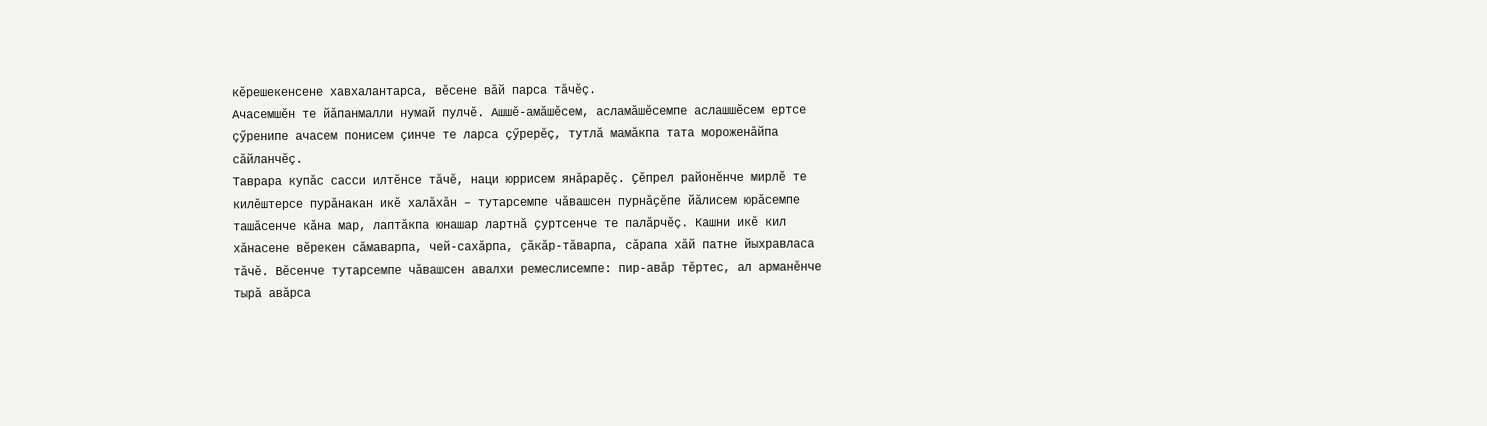кӗрешекенсене хавхалантарса, вӗсене вăй парса тăчӗç.
Ачасемшӗн те йӑпанмалли нумай пулчӗ. Ашшӗ-амӑшӗсем, асламӑшӗсемпе аслашшӗсем ертсе çӳренипе ачасем понисем çинче те ларса çӳрерӗç, тутлӑ мамӑкпа тата мороженӑйпа сăйланчӗç.
Таврара купăс сасси илтӗнсе тăчӗ, наци юррисем янӑрарӗç. Ҫӗпрел районӗнче мирлӗ те килӗштерсе пурӑнакан икӗ халӑхăн – тутарсемпе чӑвашсен пурнӑҫӗпе йӑлисем юрӑсемпе ташӑсенче кӑна мар, лаптăкпа юнашар лартнӑ ҫуртсенче те палăрчӗç. Кашни икӗ кил хӑнасене вӗрекен сӑмаварпа, чей-сахӑрпа, ҫӑкӑр-тӑварпа, сӑрапа хӑй патне йыхравласа тăчӗ. Вӗсенче тутарсемпе чӑвашсен авалхи ремеслисемпе: пир-авӑр тӗртес, ал арманӗнче тырă авăрса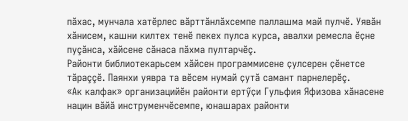пăхас, мунчала хатӗрлес вăрттăнлăхсемпе паллашма май пулчӗ. Уявăн хӑнисем, кашни килтех тенӗ пекех пулса курса, авалхи ремесла ӗҫне пуçăнса, хăйсене сăнаса пӑхма пултарчӗç.
Районти библиотекарьсем хăйсен программисене ҫулсерен ҫӗнетсе тăраççӗ. Паянхи уявра та вӗсем нумай ҫутӑ самант парнелерӗç.
«Ак калфак» организацийӗн районти ертӳҫи Гульфия Яфизова хӑнасене нацин вăйă инструменчӗсемпе, юнашарах районти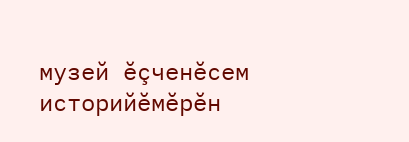музей ӗçченӗсем историйӗмӗрӗн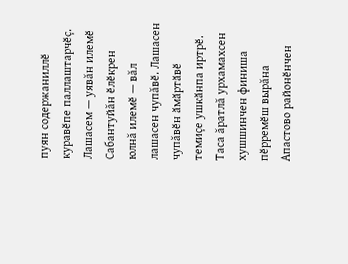пуян содержаниллӗ куравӗпе паллаштарчӗç.
Лашасем — уявăн илемӗ
Сабантуйăн ӗлӗкрен юлнă илемӗ — вăл лашасен чупăвӗ. Лашасен чупăвӗн ӑмӑртӑвӗ темиçе ушкӑнпа иртрӗ.
Таса ăратлă урхамахсен хушшинчен финиша пӗрремӗш вырăна Апастово районӗнчен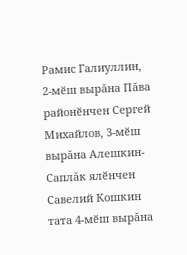Рамис Галиуллин, 2-мӗш вырăна Пăва районӗнчен Сергей Михайлов, 3-мӗш вырăна Алешкин-Саплăк ялӗнчен Савелий Кошкин тата 4-мӗш вырăна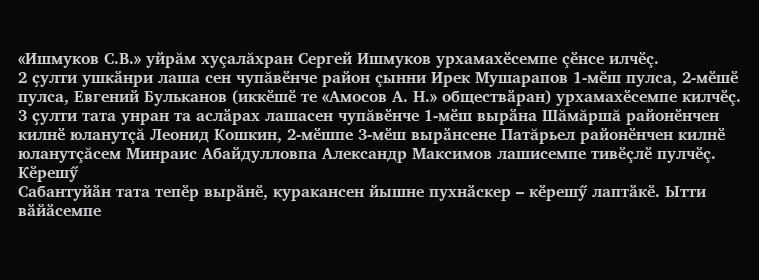«Ишмуков С.В.» уйрăм хуçалăхран Сергей Ишмуков урхамахӗсемпе çӗнсе илчӗç.
2 ҫулти ушкӑнри лаша сен чупăвӗнче район çынни Ирек Мушарапов 1-мӗш пулса, 2-мӗшӗ пулса, Евгений Бульканов (иккӗшӗ те «Амосов А. Н.» обществӑран) урхамахӗсемпе килчӗç.
3 ҫулти тата унран та аслӑрах лашасен чупăвӗнче 1-мӗш вырӑна Шăмăршă районӗнчен килнӗ юланутçă Леонид Кошкин, 2-мӗшпе 3-мӗш вырӑнсене Патăрьел районӗнчен килнӗ юланутçăсем Минраис Абайдулловпа Александр Максимов лашисемпе тивӗçлӗ пулчӗç.
Кӗрешӳ
Сабантуйӑн тата тепӗр вырӑнӗ, куракансен йышне пухнӑскер – кӗрешӳ лаптӑкӗ. Ытти вӑйӑсемпе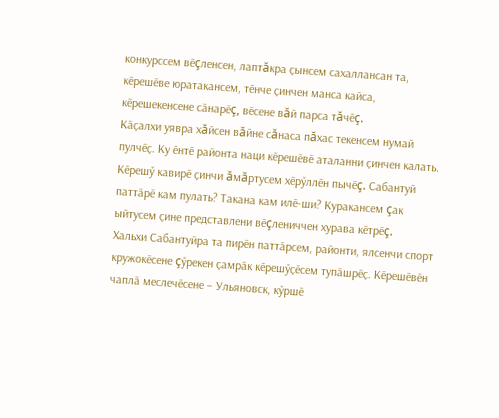конкурссем вӗçленсен, лаптăкра ҫынсем сахаллансан та, кӗрешӗве юратакансем, тӗнче ҫинчен манса кайса, кӗрешекенсене сӑнарӗç, вӗсене вăй парса тăчӗç.
Кӑҫалхи уявра хăйсен вăйне сăнаса пăхас текенсем нумай пулчӗҫ. Ку ӗнтӗ районта наци кӗрешӗвӗ аталанни ҫинчен калать. Кӗрешӳ кавирӗ ҫинчи ăмăртусем хӗрӳллӗн пычӗç. Сабантуй паттӑрӗ кам пулать? Такана кам илӗ-ши? Куракансем çак ыйтусем ҫине представлени вӗçлениччен хурава кӗтрӗç.
Хальхи Сабантуйра та пирӗн паттӑрсем, районти, ялсенчи спорт кружокӗсене çӳрекен ҫамрӑк кӗрешӳҫӗсем тупӑшрӗҫ. Кӗрешӗвӗн чаплӑ меслечӗсене – Ульяновск, кӳршӗ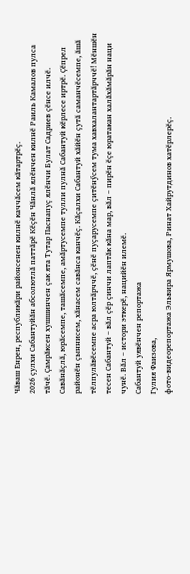Чӑваш Енрен, республикӑри районсенен килнӗ каччăсем кӑтартрӗҫ.
2026 ҫулхи Сабантуйăн абсолютлă паттӑрӗ Кӗҫӗн Чăнлă ялӗнчен килнӗ Раиль Камалов пулса тӑчӗ. Çамрăксен хушшинчен çак ята Тутар Паснапуç ялӗнчи Булат Садриев çӗнсе илчӗ.
Савӑнӑҫлӑ, юрӑсемпе, ташӑсемпе, амăртусемпе тулли пулнă Сабантуй кӗрлесе иртрӗ. Çӗпрел районӗн çыннисем, хӑнасем савăнса канчӗҫ. Кăçалхи Сабантуй хӑйӗн ҫутӑ саманчӗсемпе, ӑшӑ тӗлпулӑвӗсемпе асра юлтӑрччӗ, ҫӗнӗ пуҫарусемпе ҫитӗнӳсем тума хавхалантартӑрччӗ! Мӗншӗн тесен Сабантуй – вăл çӗр çинчи лаптăк кăна мар, вăл – пирӗн ӗçе юратакан халăхăмăрăн наци чунӗ. Вăл – истори эткерӗ, нацийӗн илемӗ.
Сабантуй уявӗнчен репортажа
Гулия Фаизова,
фото-видеорепортажа Эльвира Ярмушова, Ринат Хайрутдинов хатӗрлерӗç.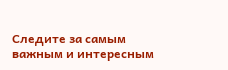Следите за самым важным и интересным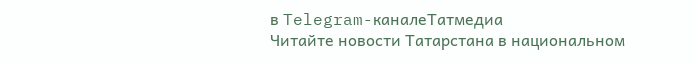в Telegram-каналеТатмедиа
Читайте новости Татарстана в национальном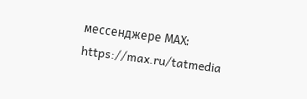мессенджере MАХ: https://max.ru/tatmedia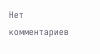Нет комментариев